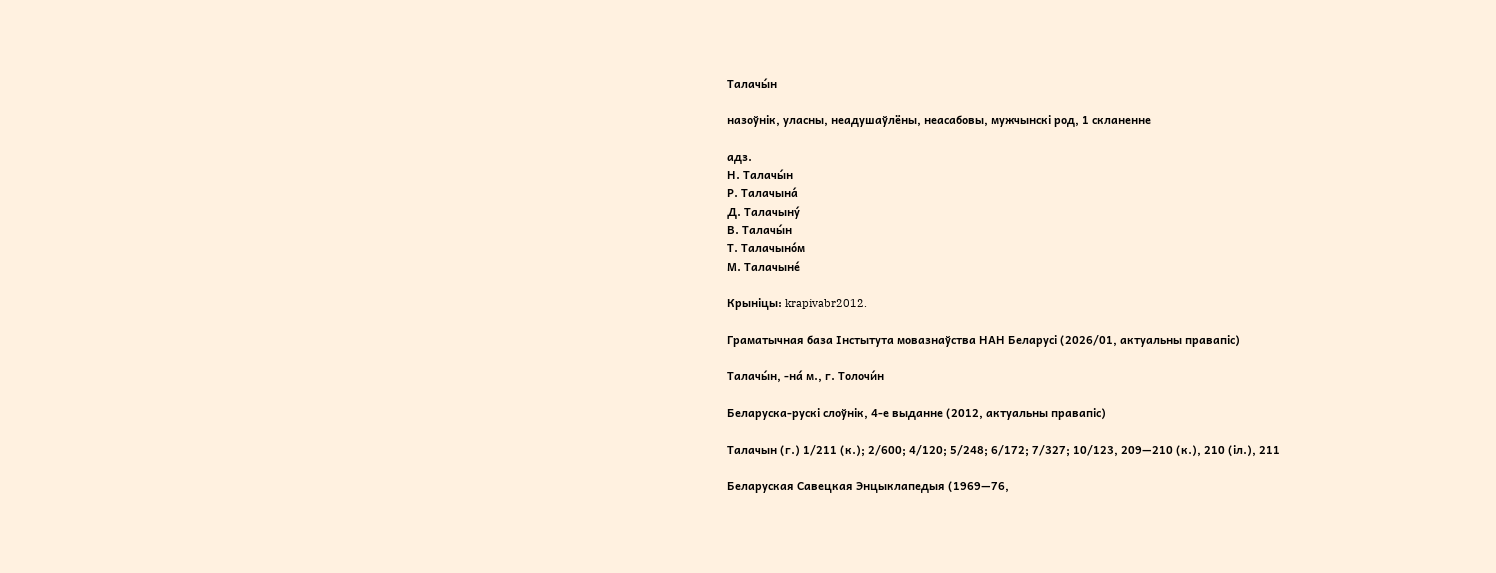Талачы́н

назоўнік, уласны, неадушаўлёны, неасабовы, мужчынскі род, 1 скланенне

адз.
Н. Талачы́н
Р. Талачына́
Д. Талачыну́
В. Талачы́н
Т. Талачыно́м
М. Талачыне́

Крыніцы: krapivabr2012.

Граматычная база Інстытута мовазнаўства НАН Беларусі (2026/01, актуальны правапіс)

Талачы́н, -на́ м., г. Толочи́н

Беларуска-рускі слоўнік, 4-е выданне (2012, актуальны правапіс)

Талачын (г.) 1/211 (к.); 2/600; 4/120; 5/248; 6/172; 7/327; 10/123, 209—210 (к.), 210 (іл.), 211

Беларуская Савецкая Энцыклапедыя (1969—76,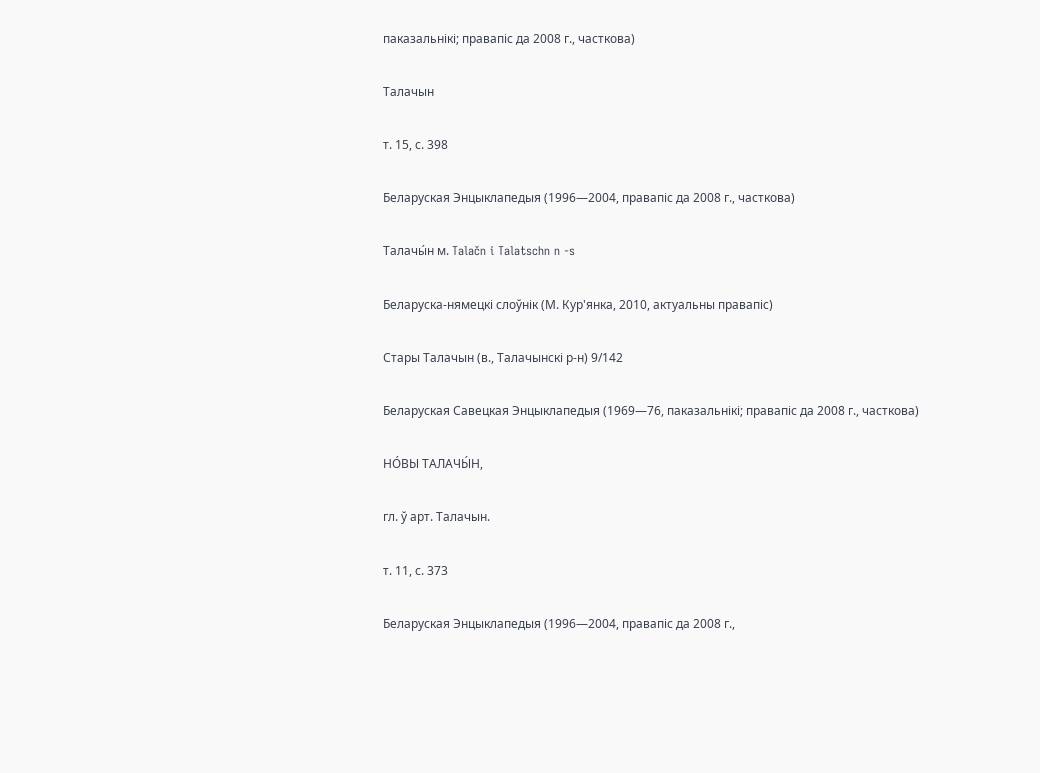паказальнікі; правапіс да 2008 г., часткова)

Талачын

т. 15, с. 398

Беларуская Энцыклапедыя (1996—2004, правапіс да 2008 г., часткова)

Талачы́н м. Talačn i Talatschn n -s

Беларуска-нямецкі слоўнік (М. Кур'янка, 2010, актуальны правапіс)

Стары Талачын (в., Талачынскі р-н) 9/142

Беларуская Савецкая Энцыклапедыя (1969—76, паказальнікі; правапіс да 2008 г., часткова)

НО́ВЫ ТАЛАЧЫ́Н,

гл. ў арт. Талачын.

т. 11, с. 373

Беларуская Энцыклапедыя (1996—2004, правапіс да 2008 г.,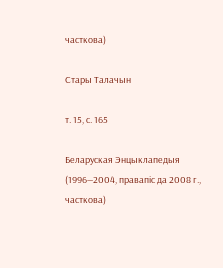часткова)

Стары Талачын

т. 15, с. 165

Беларуская Энцыклапедыя (1996—2004, правапіс да 2008 г., часткова)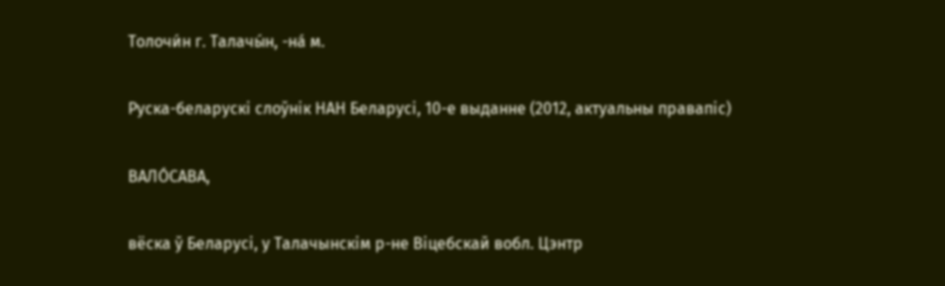Толочи́н г. Талачы́н, -на́ м.

Руска-беларускі слоўнік НАН Беларусі, 10-е выданне (2012, актуальны правапіс)

ВАЛО́САВА,

вёска ў Беларусі, у Талачынскім р-не Віцебскай вобл. Цэнтр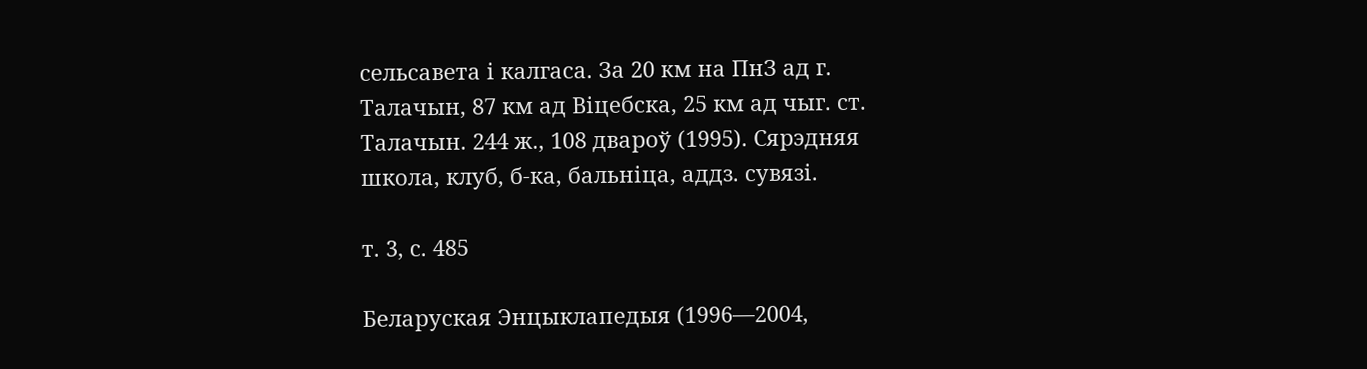сельсавета і калгаса. За 20 км на ПнЗ ад г. Талачын, 87 км ад Віцебска, 25 км ад чыг. ст. Талачын. 244 ж., 108 двароў (1995). Сярэдняя школа, клуб, б-ка, бальніца, аддз. сувязі.

т. 3, с. 485

Беларуская Энцыклапедыя (1996—2004,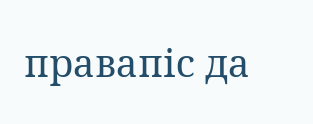правапіс да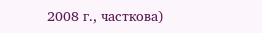2008 г., часткова)